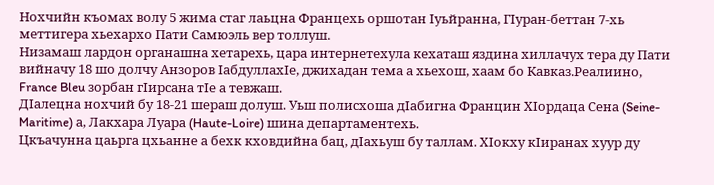Нохчийн къомах волу 5 жима стаг лаьцна Францехь оршотан Iуьйранна, ГIуран-беттан 7-хь меттигера хьехархо Пати Самюэль вер толлуш.
Низамаш лардон органашна хетарехь, цара интернетехула кехаташ яздина хиллачух тера ду Пати вийначу 18 шо долчу Анзоров IабдуллахIе, джихадан тема а хьехош, хаам бо Кавказ.Реалиино, France Bleu зорбан гIирсана тIе а тевжаш.
ДIалецна нохчий бу 18-21 шераш долуш. Уьш полисхоша дIабигна Францин ХIордаца Сена (Seine-Maritime) а, Лакхара Луара (Haute-Loire) шина департаментехь.
Цкъачунна цаьрга цхьанне а бехк кховдийна бац, дIахьуш бу таллам. ХIокху кIиранах хуур ду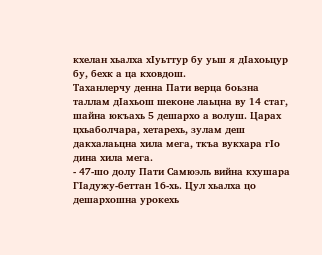кхелан хьалха хIуьттур бу уьш я дIахоьцур бу, бехк а ца кховдош.
Таханлерчу денна Пати верца боьзна таллам дIахьош шеконе лаьцна ву 14 стаг, шайна юкъахь 5 дешархо а волуш. Царах цхьаболчара, хетарехь, зулам деш дакхалаьцна хила мега, ткъа вукхара гIо дина хила мега.
- 47-шо долу Пати Самюэль вийна кхушара ГIадужу-беттан 16-хь. Цул хьалха цо дешархошна урокехь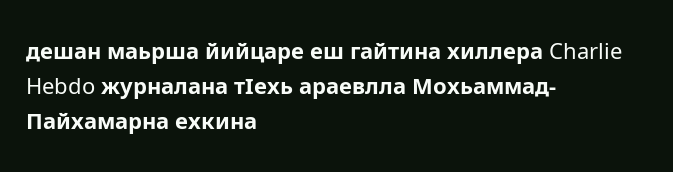дешан маьрша йийцаре еш гайтина хиллера Charlie Hebdo журналана тIехь араевлла Мохьаммад-Пайхамарна ехкина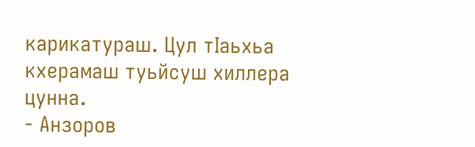карикатураш. Цул тIаьхьа кхерамаш туьйсуш хиллера цунна.
- Анзоров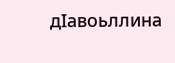дIавоьллина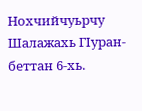Нохчийчуьрчу Шалажахь ГIуран-беттан 6-хь.